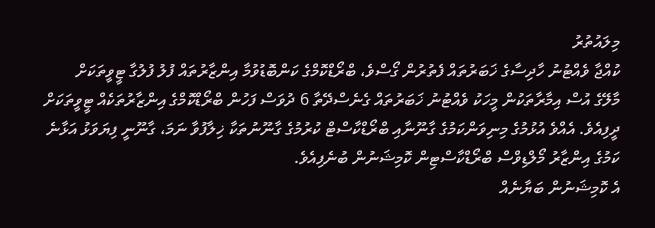މިލައުތުރު
ކުއްޖާ ވެއްޓުނު ހާދިސާގެ ޚަބަރުތައް ފެތުރުން ގޯސްވެ، ބްރޯޑްކޮމްގެ ކަންބޮޑުވުމާ އިންޒާރުތައް ފުލު ފުލުގާ ޓީވީތަކަށް
މާލޭގެ އުސް އިމާރާތަކުން މީހަކު ވެއްޓުނު ޚަބަރުތައް ގެނެސްދޭތާ 6 ދުވަސް ފަހުން ބްރޯޑްކޮމްގެ އިންޒާރުތަކެއް ޓީވީތަކަށް ދީފިއެވެ. އެއްވެ އުޅުމުގެ މިނިވަންކަމުގެ ގާނޫނާއި ބްރޯޑްކާސްޓް ކުރުމުގެ ގާނޫނުތަކާ ޚިލާފުވާ ނަމަ، ގާނޫނީ ފިޔަވަޅު އަޅާނެ ކަމުގެ އިންޒާރު މޯލްޑިވްސް ބްރޯޑްކާސްޓިން ކޮމިޝަނުން ބުނެފިއެވެ.
އެ ކޮމިޝަނުން ބަޔާނެއް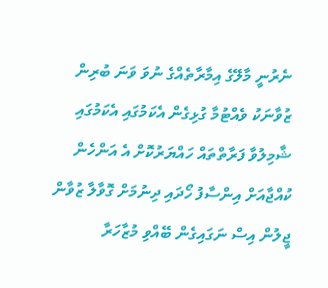ނެރުނީ މާލޭގެ އިމާރާތެއްގެ ނުވަ ވަނަ ބުރިން ޒުވާނަކު ވެއްޓުމާ ގުޅިގެން އެކަމުގައި އެކަމުގައި ޝާމިލުވާ ފަރާތްތައް ހައްޔަރުކޮށް އެ އަންހެން ކުއްޖާއަށް އިންސާފު ހޯދައި ދިނުމަށް ގޮވާލާ ޒުވާން ޖީލުން އިސް ނަގައިގެން ބޭއްވި މުޒާހަރާ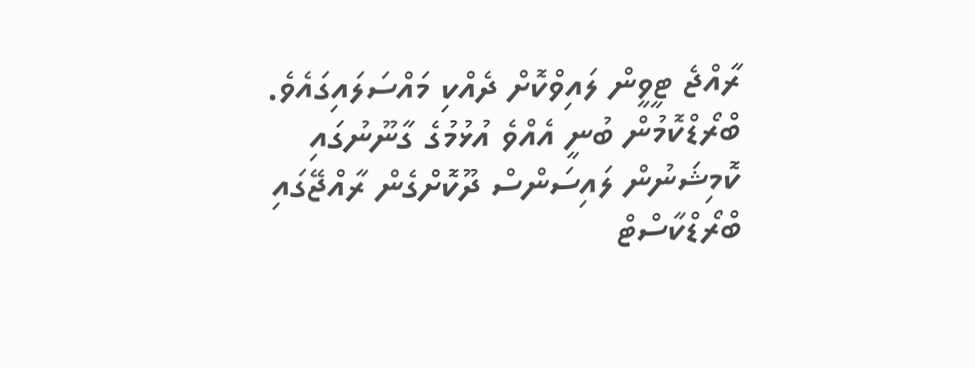ރާއްޖެ ޓީވީން ލައިވްކޮށް ދެއްކި މައްސަލައިގައެވެ.
ބްރޯޑްކޮމުން ބުނީ އެއްވެ އުޅުމުގެ ގާނޫނުގައި ކޮމިޝަނުން ލައިސަންސް ދޫކޮށްގެން ރާއްޖޭގައި ބްރޯޑްކާސްޓް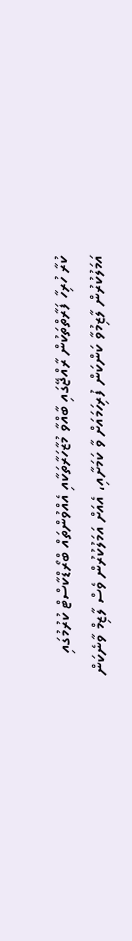ކުރާ ހުރިހާ ފަރާތްތަކުން ރާއްޖޭގައި ބާއްވާ މުޒާހަރާތަކާއި އެއްވުންތައް ބްރޯޑްކާސްޓް ކުރުމުގައި އަމަލުކުރުން ލާޒިމުވާ ކަންކަން ފުރިހަމައަށް ވާ ކަމަށާއި، އެއަށް އަމަލުކުރުން ވެސް ލާޒިމް ވާނެކަން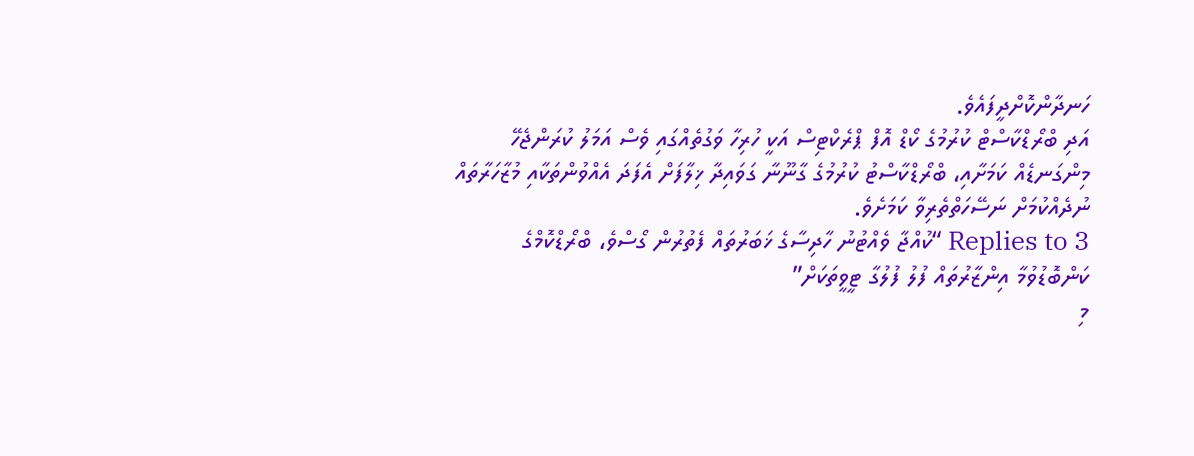ހަނދާންކޮށްދީފައެވެ.
އަދި ބްރޯޑްކާސްޓް ކުރުމުގެ ކޯޑް އޮފް ޕްރެކްޓިސް އަކީ ހުރިހާ ވަގުތެއްގައި ވެސް އަމަލު ކުރަންޖެހޭ މިންގަނޑެއް ކަމަށާއި، ބްރޯޑްކާސްޓު ކުރުމުގެ ގާނޫނާ ގަވައިދާ ޚިލާފަށް އެފަދަ އެއްވުންތަކާއި މުޒާހަރާތައް ނުދެއްކުމަށް ނަސޭހަތްތެރިވާ ކަމަށެވެ.
3 Replies to “ކުއްޖާ ވެއްޓުނު ހާދިސާގެ ޚަބަރުތައް ފެތުރުން ގޯސްވެ، ބްރޯޑްކޮމްގެ ކަންބޮޑުވުމާ އިންޒާރުތައް ފުލު ފުލުގާ ޓީވީތަކަށް”
މި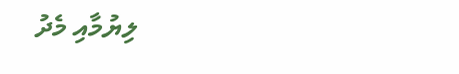ލިޔުމާއި މެދު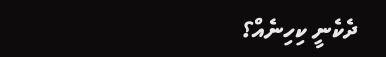ދެކެނީ ކިހިނެއް؟